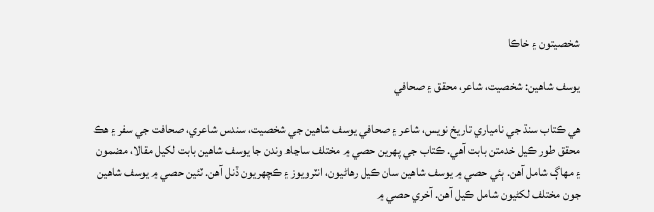شخصيتون ۽ خاڪا

يوسف شاهين: شخصيت، شاعر، محقق ۽ صحافي

ھي ڪتاب سنڌ جي نامياري تاريخ نويس، شاعر ۽ صحافي يوسف شاهين جي شخصيت، سندس شاعري، صحافت جي سفر ۽ ھڪ محقق طور ڪيل خدمتن بابت آھي. ڪتاب جي پھرين حصي ۾ مختلف ساڃاھ وندن جا يوسف شاھين بابت لکيل مقالا، مضمون ۽ مھاڳ شامل آھن. ٻئي حصي ۾ يوسف شاھين سان ڪيل رھاڻيون، انٽرويوز ۽ ڪچھريون ڏنل آھن. ٽئين حصي ۾ يوسف شاھين جون مختلف لکڻيون شامل ڪيل آھن. آخري حصي ۾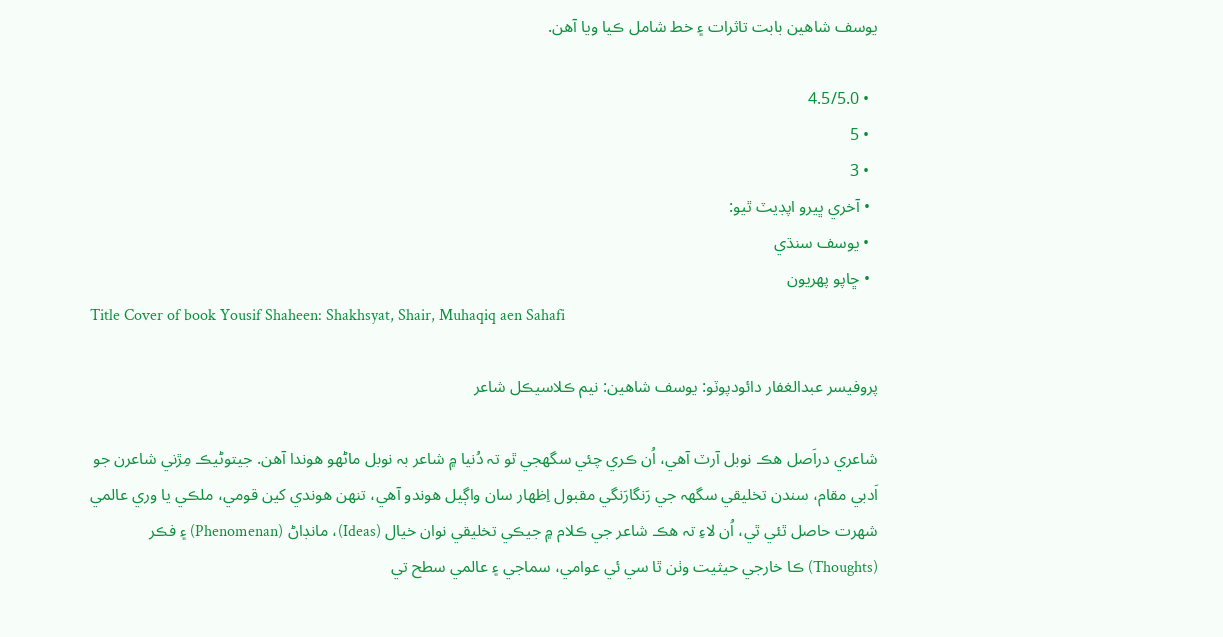يوسف شاهين بابت تاثرات ۽ خط شامل ڪيا ويا آھن.

  • 4.5/5.0
  • 5
  • 3
  • آخري ڀيرو اپڊيٽ ٿيو:
  • يوسف سنڌي
  • ڇاپو پھريون
Title Cover of book Yousif Shaheen: Shakhsyat, Shair, Muhaqiq aen Sahafi

پروفيسر عبدالغفار دائودپوٽو: يوسف شاهين: نيم ڪلاسيڪل شاعر

شاعري دراَصل هڪ نوبل آرٽ آهي، اُن ڪري چئي سگهجي ٿو تہ دُنيا ۾ شاعر بہ نوبل ماڻھو هوندا آهن. جيتوڻيڪ مِڙني شاعرن جو اَدبي مقام، سندن تخليقي سگهہ جي رَنگارَنگي مقبول اِظھار سان واڳيل هوندو آهي، تنھن هوندي کين قومي، ملڪي يا وري عالمي شھرت حاصل ٿئي ٿي، اُن لاءِ تہ هڪ شاعر جي ڪلام ۾ جيڪي تخليقي نوان خيال (Ideas)، مانڊاڻ (Phenomenan) ۽ فڪر (Thoughts) ڪا خارجي حيثيت وٺن ٿا سي ئي عوامي، سماجي ۽ عالمي سطح تي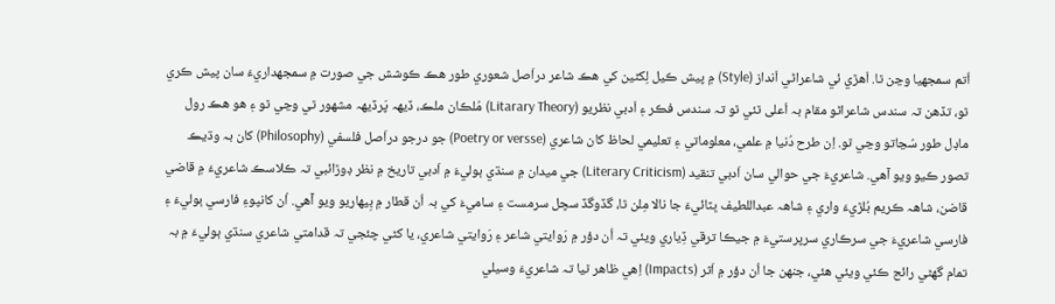اُتم سمجهيا وڃن ٿا. اَهڙي ئي شاعراڻي اَنداز (Style) ۾ پيش ڪيل لِکڻين کي هڪ شاعر دراَصل شعوري طور هڪ ڪوشش جي صورت ۾ سمجهداريءَ سان پيش ڪري ٿو، تڏهن تہ سندس شاعراڻو مقام بہ اَعلى ٿئي ٿو تہ سندس فڪر ۽ اَدبي نظريو (Litarary Theory) مُلڪان ملڪ، ڏيھہ پَرڏيھہ مشھور ٿي وڃي ٿو ۽ هو هڪ رول ماڊل طور سُڃاتو وڃي ٿو. اِن طرح دُنيا ۾ علمي، معلوماتي ۽ تعليمي لحاظ کان شاعري (Poetry or versse) جو درجو دراَصل فلسفي (Philosophy) کان بہ وڌيڪ تصور ڪيو ويو آهي. شاعريءَ جي حوالي سان اَدبي تنقيد (Literary Criticism) جي ميدان ۾ سنڌي ٻوليءَ ۾ اَدبي تاريخ ۾ نظر ڊوڙائبي تہ ڪلاسڪ شاعريءَ ۾ قاضي قاضن، شاھہ ڪريم بُلڙيءَ واري ۽ شاھہ عبداللطيف ڀٽائيءَ جا نالا مِلن ٿا، گڏوگڏ سچل سرمست ۽ ساميءَ کي بہ اُن قطار ۾ بِيھاريو ويو آهي. اُن کانپوءِ فارسي ٻوليءَ ۽ فارسي شاعريءَ جي سرڪاري سرپرستيءَ ۾ جيڪا ترقي ڏِياري ويئي تہ اُن دؤر ۾ رَوايتي شاعر ۽ رَوايتي شاعري، يا کڻي چئجي تہ قدامتي شاعري سنڌي ٻوليءَ ۾ بہ تمام گهڻي رائج ڪئي ويئي هئي، جنھن جا اُن دؤر ۾ اَثر (Impacts) اِهي ظاهر ٿيا تہ شاعريءَ وسيلي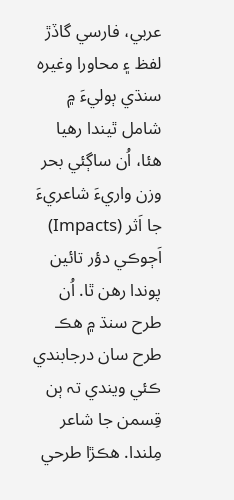عربي، فارسي گاڏڙ لفظ ۽ محاورا وغيرہ سنڌي ٻوليءَ ۾ شامل ٿيندا رهيا هئا، اُن ساڳئي بحر وزن واريءَ شاعريءَ جا اَثر (Impacts) اَڄوڪي دؤر تائين پوندا رهن ٿا. اُن طرح سنڌ ۾ هڪ طرح سان درجابندي ڪئي ويندي تہ ٻن قِسمن جا شاعر مِلندا. هڪڙا طرحي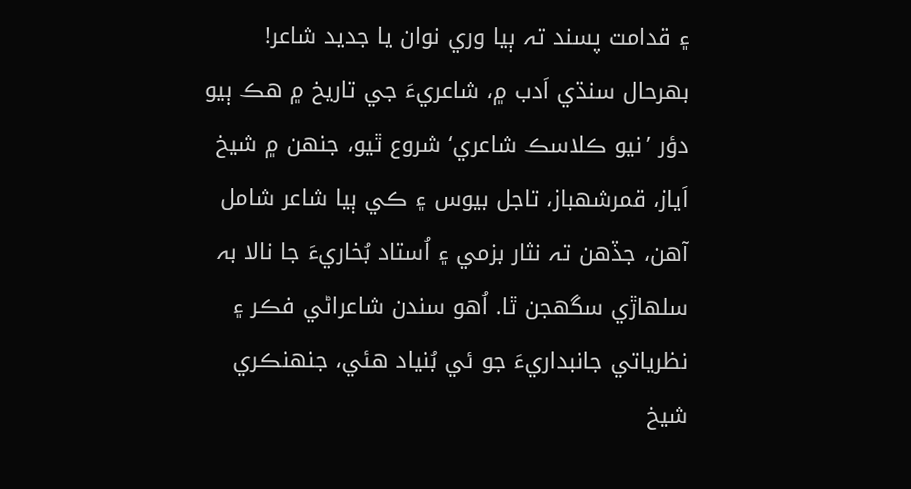۽ قدامت پسند تہ ٻيا وري نوان يا جديد شاعر!
بھرحال سنڌي اَدب ۾، شاعريءَ جي تاريخ ۾ هڪ ٻيو دؤر ’نيو ڪلاسڪ شاعري‘ شروع ٿيو، جنھن ۾ شيخ اَياز، قمرشھباز، تاجل بيوس ۽ ڪي ٻيا شاعر شامل آهن، جڏهن تہ نثار بزمي ۽ اُستاد بُخاريءَ جا نالا بہ سلھاڙي سگهجن ٿا. اُهو سندن شاعراڻي فڪر ۽ نظرياتي جانبداريءَ جو ئي بُنياد هئي، جنھنڪري شيخ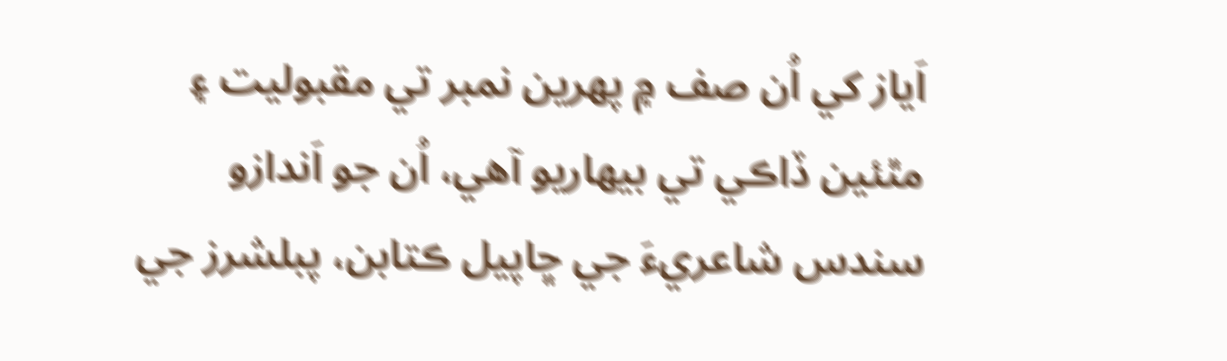اَياز کي اُن صف ۾ پھرين نمبر تي مقبوليت ۽ مٿئين ڏاڪي تي بيھاريو آهي، اُن جو اَندازو سندس شاعريءَ جي ڇاپيل ڪتابن، پبلشرز جي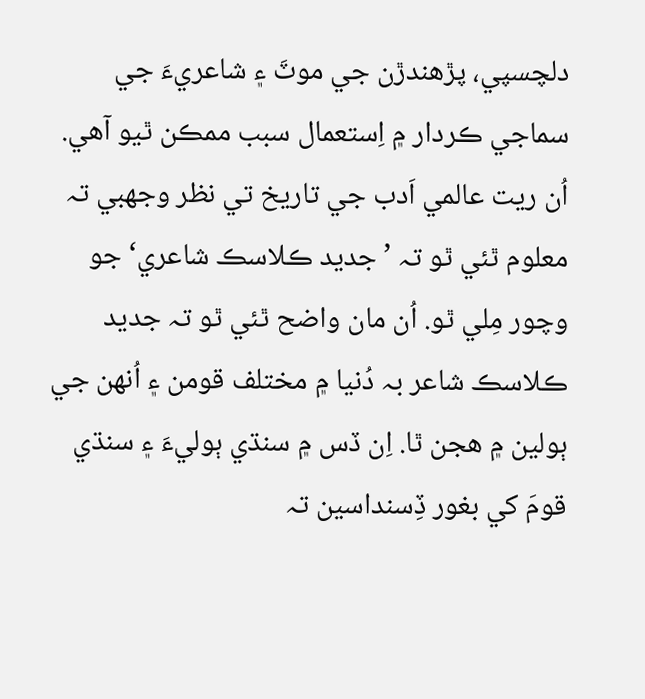دلچسپي، پڙهندڙن جي موٽَ ۽ شاعريءَ جي سماجي ڪردار ۾ اِستعمال سبب ممڪن ٿيو آهي.
اُن ريت عالمي اَدب جي تاريخ تي نظر وجهبي تہ معلوم ٿئي ٿو تہ ’جديد ڪلاسڪ شاعري‘ جو وچور مِلي ٿو. اُن مان واضح ٿئي ٿو تہ جديد ڪلاسڪ شاعر بہ دُنيا ۾ مختلف قومن ۽ اُنھن جي ٻولين ۾ هجن ٿا. اِن ڏس ۾ سنڌي ٻوليءَ ۽ سنڌي قومَ کي بغور ڏِسنداسين تہ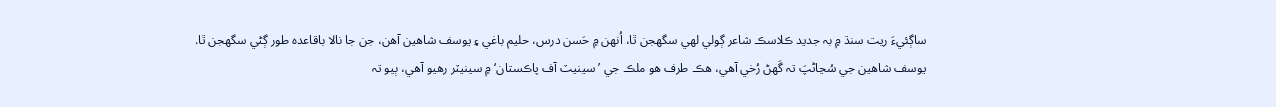ساڳئيءَ ريت سنڌ ۾ بہ جديد ڪلاسڪ شاعر ڳولي لھي سگهجن ٿا، اُنھن ۾ حَسن درس، حليم باغي ۽ يوسف شاهين آهن، جن جا نالا باقاعدہ طور ڳڻي سگهجن ٿا.
يوسف شاهين جي سُڃاڻپَ تہ گَهڻ رُخي آهي، هڪ طرف هو ملڪ جي ’سينيٽ آف پاڪستان‘ ۾ سينيٽر رهيو آهي، ٻيو تہ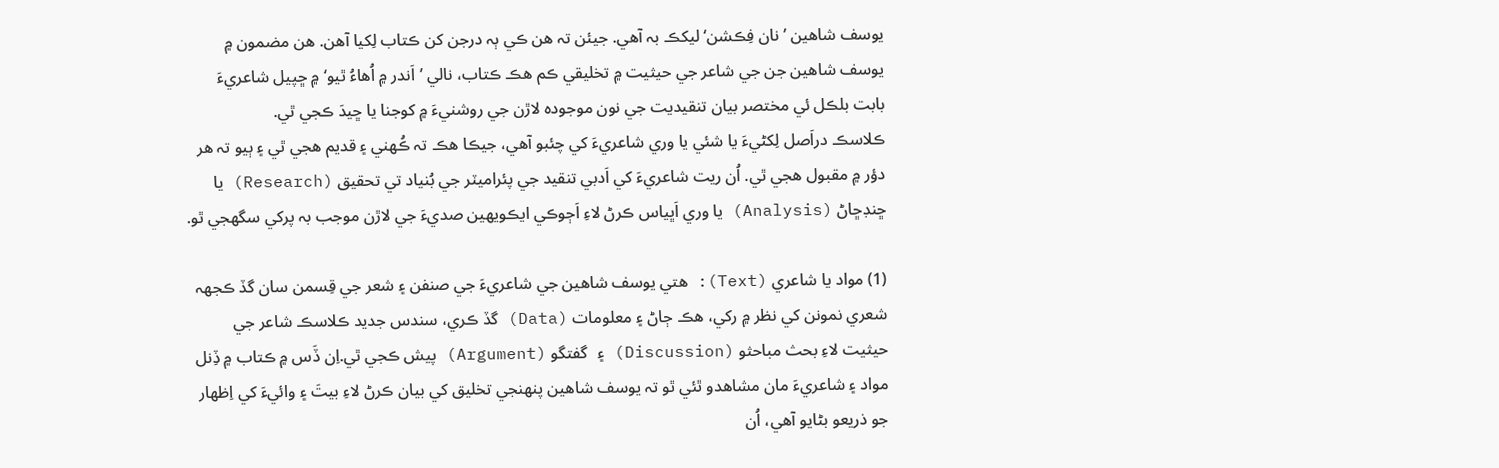يوسف شاهين ’نان فِڪشن‘ ليکڪ بہ آهي. جيئن تہ هن ڪي ٻہ درجن کن ڪتاب لِکيا آهن. هن مضمون ۾ يوسف شاهين جن جي شاعر جي حيثيت ۾ تخليقي ڪم هڪ ڪتاب، نالي ’اَندر ۾ اُهاءُ ٿيو‘ ۾ ڇپيل شاعريءَ بابت بلڪل ئي مختصر بيان تنقيديت جي نون موجودہ لاڙن جي روشنيءَ ۾ کوجنا يا ڇيدَ ڪجي ٿي.
ڪلاسڪ دراَصل لِکڻيءَ يا شئي يا وري شاعريءَ کي چئبو آهي، جيڪا هڪ تہ ڪُھني ۽ قديم هجي ٿي ۽ ٻيو تہ هر دؤر ۾ مقبول هجي ٿي. اُن ريت شاعريءَ کي اَدبي تنقيد جي پئراميٽر جي بُنياد تي تحقيق (Research) يا ڇنڊڇاڻ (Analysis) يا وري اَڀياس ڪرڻ لاءِ اَڄوڪي ايڪويھين صديءَ جي لاڙن موجب بہ پرکي سگهجي ٿو.

(1) مواد يا شاعري (Text): هتي يوسف شاهين جي شاعريءَ جي صنفن ۽ شعر جي قِسمن سان گڏ ڪجهہ شعري نمونن کي نظر ۾ رکي، هڪ ڄاڻ ۽ معلومات (Data) گڏ ڪري، سندس جديد ڪلاسڪ شاعر جي حيثيت لاءِ بحث مباحثو (Discussion) ۽ گفتگو (Argument) پيش ڪجي ٿي.اِن ڏَس ۾ ڪتاب ۾ ڏِنل مواد ۽ شاعريءَ مان مشاهدو ٿئي ٿو تہ يوسف شاهين پنھنجي تخليق کي بيان ڪرڻ لاءِ بيتَ ۽ وائيءَ کي اِظھار جو ذريعو بڻايو آهي، اُن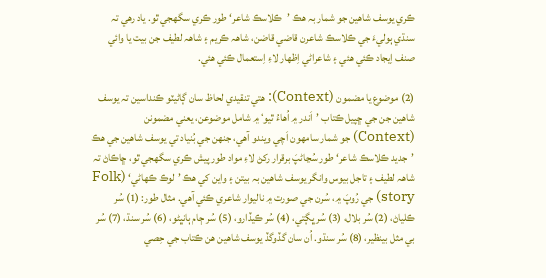ڪري يوسف شاهين جو شمار بہ هڪ ’ڪلاسڪ شاعر‘ طور ڪري سگهجي ٿو. ياد رهي تہ سنڌي ٻوليءَ جي ڪلاسڪ شاعرن قاضي قاضن، شاھہ ڪريم ۽ شاھہ لطيف جن بيت يا وائي صنف اِيجاد ڪئي هئي ۽ شاعراڻي اِظھار لاءِ اِستعمال ڪئي هئي.

(2) موضوع يا مضمون (Context): هتي تنقيدي لحاظ سان ڳاڻيٽو ڪنداسين تہ يوسف شاهين جن جي ڇپيل ڪتاب ’اَندر ۾ اُهاءُ ٿيو‘ ۾ شامل موضوعن، يعني مضمونن (Context) جو شمار سامھون اَچي ويندو آهي، جنھن جي بُنياد تي يوسف شاهين جي هڪ ’جديد ڪلاسڪ شاعر‘ طور سُڃاڻپَ برقرار رکڻ لاءِ مواد طور پيش ڪري سگهجي ٿو، ڇاڪاڻ تہ شاھہ لطيف ۽ تاجل بيوس وانگر يوسف شاهين بہ بيتن ۽ واين کي هڪ ’لوڪ ڪھاڻي‘ (Folk story) جي رُوپَ ۾، سُرن جي صورت ۾ ناليوار شاعري ڪئي آهي. مثال طور: (1) سُر ڪلياڻ، (2) سُر بلال، (3) سُر ڀڳتي، (4) سُر ڪيڏارو، (5) سُر ڄام ٻانڀڻو، (6) سُر سنڌ، (7) سُر بي مثل بينظير، (8) سُر سنڌو. اُن سان گڏوگڏ يوسف شاهين هن ڪتاب جي حِصي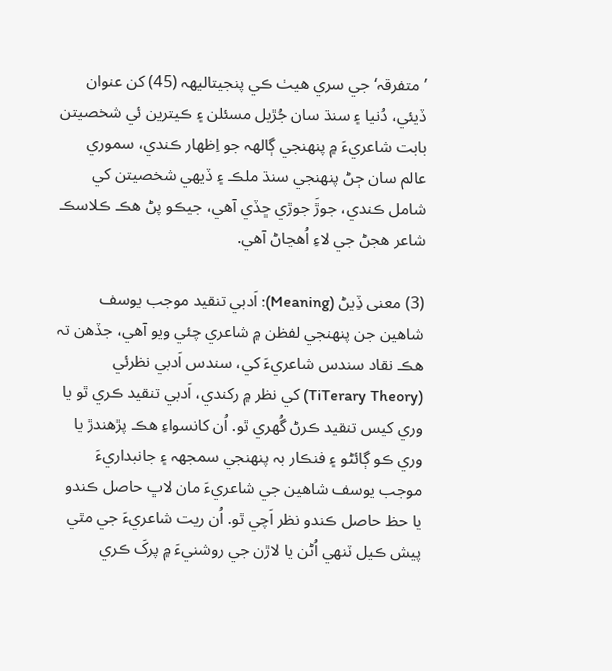’متفرقہ‘ جي سري هيٺ ڪي پنجيتاليھہ (45) کن عنوان ڏيئي، دُنيا ۽ سنڌ سان جُڙيل مسئلن ۽ ڪيترين ئي شخصيتن بابت شاعريءَ ۾ پنھنجي ڳالھہ جو اِظھار ڪندي، سموري عالم سان ڄڻ پنھنجي سنڌ ملڪ ۽ ڏيھي شخصيتن کي شامل ڪندي، جوڙَ جوڙي ڇڏي آهي، جيڪو پڻ هڪ ڪلاسڪ شاعر هجڻ جي لاءِ اُهڃاڻ آهي.

(3) معنى ڏِيڻ (Meaning): اَدبي تنقيد موجب يوسف شاهين جن پنھنجي لفظن ۾ شاعري چئي ويو آهي، جڏهن تہ هڪ نقاد سندس شاعريءَ کي، سندس اَدبي نظرئي (TiTerary Theory) کي نظر ۾ رکندي، اَدبي تنقيد ڪري ٿو يا وري کيس تنقيد ڪرڻ گُهري ٿو. اُن کانسواءِ هڪ پڙهندڙ يا وري ڪو ڳائڻو ۽ فنڪار بہ پنھنجي سمجهہ ۽ جانبداريءَ موجب يوسف شاهين جي شاعريءَ مان لاڀ حاصل ڪندو يا حظ حاصل ڪندو نظر اَچي ٿو. اُن ريت شاعريءَ جي مٿي پيش ڪيل ٽنھي اُڻن يا لاڙن جي روشنيءَ ۾ پرکَ ڪري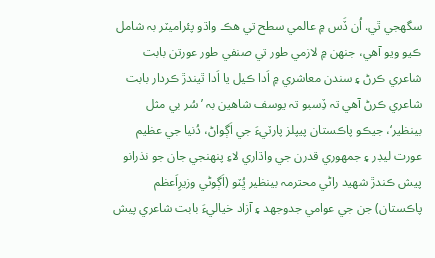سگهجي ٿي. اُن ڏَس ۾ عالمي سطح تي هڪ واڌو پئراميٽر بہ شامل ڪيو ويو آهي، جنھن ۾ لازمي طور تي صنفي طور عورتن بابت شاعري ڪرڻ ۽ سندن معاشري ۾ اَدا ڪيل يا اَدا ٿيندڙ ڪردار بابت شاعري ڪرڻ آهي تہ ڏِسبو تہ يوسف شاهين بہ ’سُر بي مثل بينظير‘، جيڪو پاڪستان پيپلز پارٽيءَ جي اَڳواڻ، دُنيا جي عظيم عورت ليڊر ۽ جمھوري قدرن جي واڌاري لاءِ پنھنجي جان جو نذرانو پيش ڪندڙ شھيد راڻي محترمہ بينظير ڀُٽو (اَڳوڻي وزيرِاَعظم پاڪستان) جن جي عوامي جدوجھد ۽ آزاد خياليءَ بابت شاعري پيش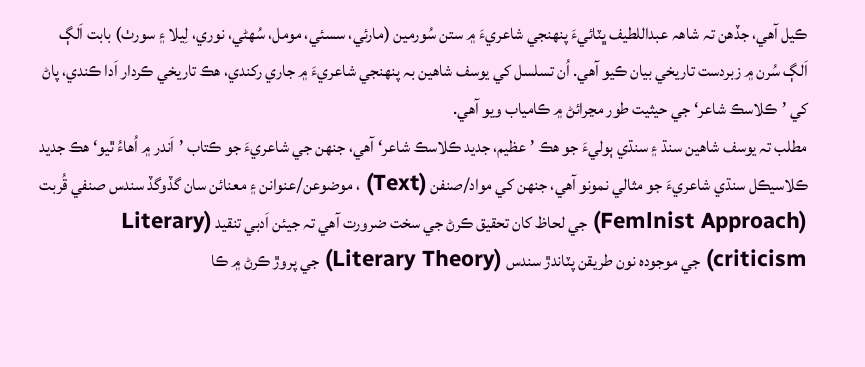ڪيل آهي، جڏهن تہ شاھہ عبداللطيف ڀٽائيءَ پنھنجي شاعريءَ ۾ ستن سُورمين (مارئي، سسئي، مومل، سُھڻي، نوري، لِيلا ۽ سورٺ) بابت اَلڳ اَلڳ سُرن ۾ زبردست تاريخي بيان ڪيو آهي. اُن تسلسل کي يوسف شاهين بہ پنھنجي شاعريءَ ۾ جاري رکندي، هڪ تاريخي ڪردار اَدا ڪندي، پاڻ کي ’ڪلاسڪ شاعر‘ جي حيثيت طور مڃرائڻ ۾ ڪامياب ويو آهي.
مطلب تہ يوسف شاهين سنڌ ۽ سنڌي ٻوليءَ جو هڪ ’عظيم، جديد ڪلاسڪ شاعر‘ آهي، جنھن جي شاعريءَ جو ڪتاب ’اَندر ۾ اُهاءُ ٿيو‘ هڪ جديد ڪلاسيڪل سنڌي شاعريءَ جو مثالي نمونو آهي، جنھن کي مواد/صنفن (Text) ، موضوعن/عنوانن ۽ معنائن سان گڏوگڏ سندس صنفي قُربت (Femlnist Approach) جي لحاظ کان تحقيق ڪرڻ جي سخت ضرورت آهي تہ جيئن اَدبي تنقيد (Literary criticism) جي موجودہ نون طريقن پٽاندڙ سندس (Literary Theory) جي پروڙ ڪرڻ ۾ ڪا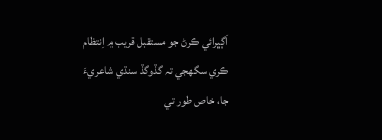اَڳڀرائي ڪرڻ جو مستقبل قريب ۾ اِنتظام ڪري سگهجي تہ گڏوگڏ سنڌي شاعريءَ جا، خاص طور تي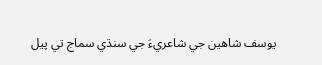يوسف شاهين جي شاعريءَ جي سنڌي سماج تي پيل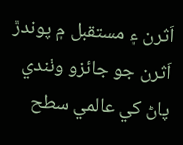اَثرن ۽ مستقبل ۾ پوندڙ اَثرن جو جائزو وٺندي پاڻ کي عالمي سطح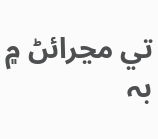تي مڃرائڻ ۾ بہ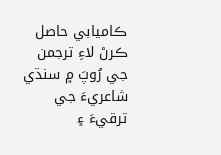ڪاميابي حاصل ڪرڻ لاءِ ترجمن جي رُوپَ ۾ سنڌي شاعريءَ جي ترقيءَ ۽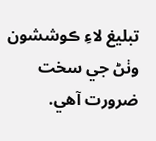تبليغ لاءِ ڪوششون وٺڻ جي سخت ضرورت آهي.